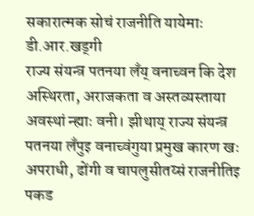सकारात्मक सोचं राजनीति यायेमाः
डी.आर.खड्गी
राज्य संयन्त्र पतनया लँय् वनाच्वन कि देश अस्थिरता, अराजकता व अस्तव्यस्ताया अवस्थां न्ह्याः वनी। झीथाय् राज्य संयन्त्र पतनया लँपुइ वनाच्वंगुया प्रमुख कारण खः अपराधी, ढोंगी व चापलुसीतय्सं राजनीतिइ पकड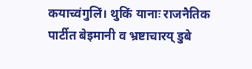कयाच्वंगुलिं। थुकिं यानाः राजनैतिक पार्टीत बेइमानी व भ्रष्टाचारय् डुबे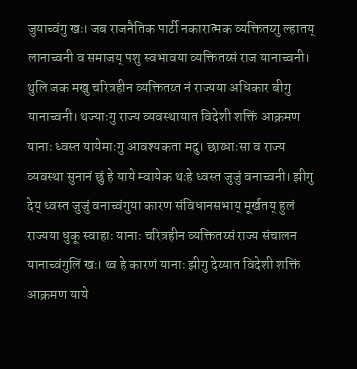जुयाच्वंगु खः। जब राजनैतिक पार्टी नकारात्मक व्यक्तितय्गु ल्हातय् लानाच्वनी व समाजय् पशु स्वभावया व्यक्तितय्सं राज यानाच्वनी। थुलि जक मखु चरित्रहीन व्यक्तितय्त नं राज्यया अधिकार बीगु यानाच्वनी। थज्याःगु राज्य व्यवस्थायात विदेशी शक्तिं आक्रमण यानाः ध्वस्त यायेमाःगु आवश्यकता मदु। छाय्धाःसा व राज्य व्यवस्था सुनानं छुं हे याये म्वायेक थःहे ध्वस्त जुजुं वनाच्वनी। झीगु देय् ध्वस्त जुजुं वनाच्वंगुया कारण संविधानसभाय् मूर्खतय् हुलं राज्यया धुकू स्वाहाः यानाः चरित्रहीन व्यक्तितय्सं राज्य संचालन यानाच्वंगुलिं खः। थ्व हे कारणं यानाः झीगु देय्यात विदेशी शक्तिं आक्रमण याये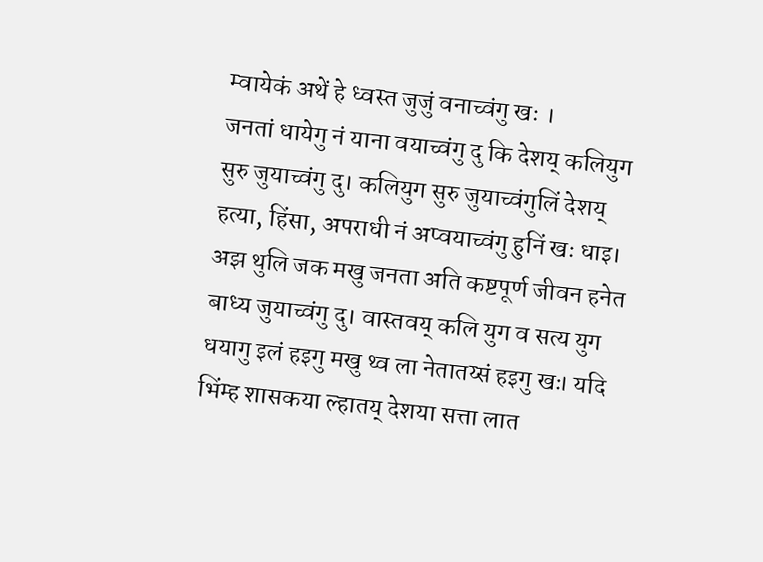म्वायेकं अथें हे ध्वस्त जुजुं वनाच्वंगु खः ।
जनतां धायेगु नं याना वयाच्वंगु दु कि देशय् कलियुग सुरु जुयाच्वंगु दु। कलियुग सुरु जुयाच्वंगुलिं देशय् हत्या, हिंसा, अपराधी नं अप्वयाच्वंगु हुनिं खः धाइ। अझ थुलि जक मखु जनता अति कष्टपूर्ण जीवन हनेत बाध्य जुयाच्वंगु दु। वास्तवय् कलि युग व सत्य युग धयागु इलं हइगु मखु थ्व ला नेतातय्सं हइगु खः। यदि भिंम्ह शासकया ल्हातय् देशया सत्ता लात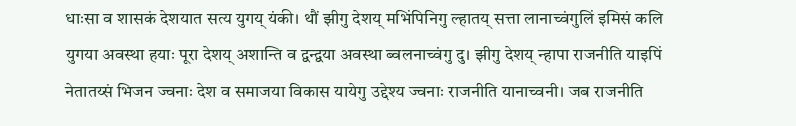धाःसा व शासकं देशयात सत्य युगय् यंकी। थौं झीगु देशय् मभिंपिनिगु ल्हातय् सत्ता लानाच्वंगुलिं इमिसं कलि युगया अवस्था हयाः पूरा देशय् अशान्ति व द्वन्द्वया अवस्था ब्वलनाच्वंगु दु। झीगु देशय् न्हापा राजनीति याइपिं नेतातय्सं भिजन ज्वनाः देश व समाजया विकास यायेगु उद्देश्य ज्वनाः राजनीति यानाच्वनी। जब राजनीति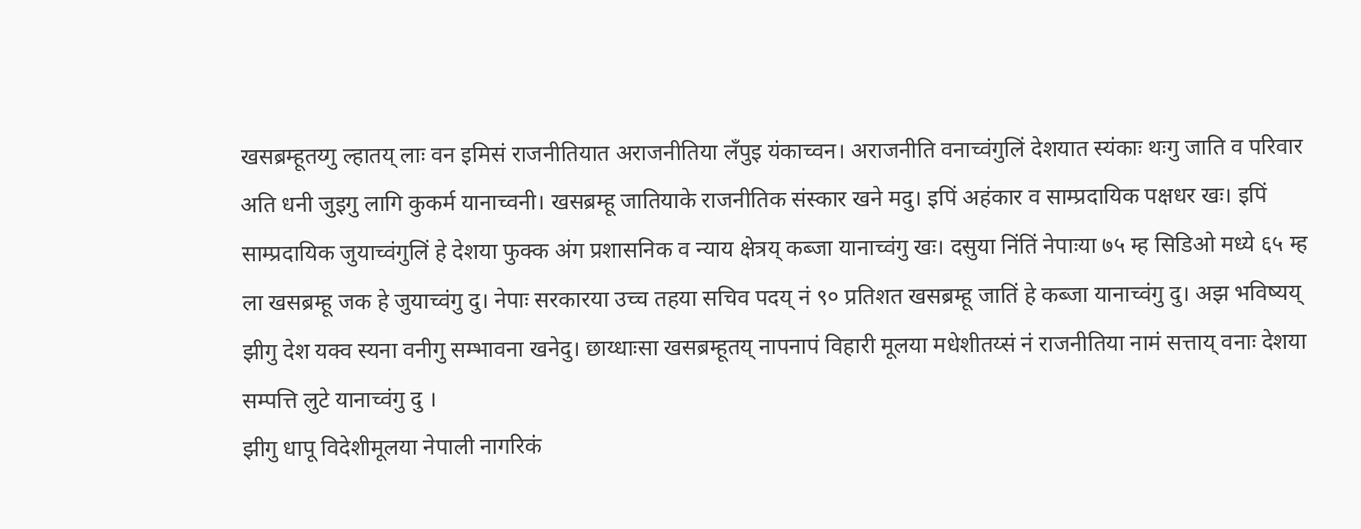खसब्रम्हूतय्गु ल्हातय् लाः वन इमिसं राजनीतियात अराजनीतिया लँपुइ यंकाच्वन। अराजनीति वनाच्वंगुलिं देशयात स्यंकाः थःगु जाति व परिवार अति धनी जुइगु लागि कुकर्म यानाच्वनी। खसब्रम्हू जातियाके राजनीतिक संस्कार खने मदु। इपिं अहंकार व साम्प्रदायिक पक्षधर खः। इपिं साम्प्रदायिक जुयाच्वंगुलिं हे देशया फुक्क अंग प्रशासनिक व न्याय क्षेत्रय् कब्जा यानाच्वंगु खः। दसुया निंतिं नेपाःया ७५ म्ह सिडिओ मध्ये ६५ म्ह ला खसब्रम्हू जक हे जुयाच्वंगु दु। नेपाः सरकारया उच्च तहया सचिव पदय् नं ९० प्रतिशत खसब्रम्हू जातिं हे कब्जा यानाच्वंगु दु। अझ भविष्यय् झीगु देश यक्व स्यना वनीगु सम्भावना खनेदु। छाय्धाःसा खसब्रम्हूतय् नापनापं विहारी मूलया मधेशीतय्सं नं राजनीतिया नामं सत्ताय् वनाः देशया सम्पत्ति लुटे यानाच्वंगु दु ।
झीगु धापू विदेशीमूलया नेपाली नागरिकं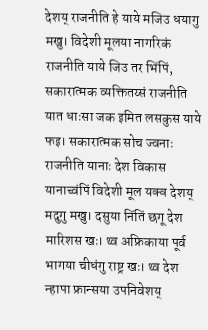देशय् राजनीति हे याये मजिउ धयागु मखु। विदेशी मूलया नागरिकं राजनीति याये जिउ तर भिंपिं, सकारात्मक व्यक्तितय्सं राजनीति यात धाःसा जक इमित लसकुस याये फइ। सकारात्मक सोच ज्वनाः राजनीति यानाः देश विकास यानाच्वंपिं विदेशी मूल यक्व देशय् मदुगु मखु। दसुया निंतिं छगू देश मारिशस खः। थ्व अफ्रिकाया पूर्व भागया चीधंगु राष्ट्र खः। थ्व देश न्हापा फ्रान्सया उपनिवेशय्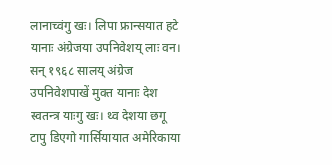लानाच्वंगु खः। लिपा फ्रान्सयात हटे यानाः अंग्रेजया उपनिवेशय् लाः वन। सन् १९६८ सालय् अंग्रेज उपनिवेशपाखें मुक्त यानाः देश स्वतन्त्र याःगु खः। थ्व देशया छगू टापु डिएगो गार्सियायात अमेरिकाया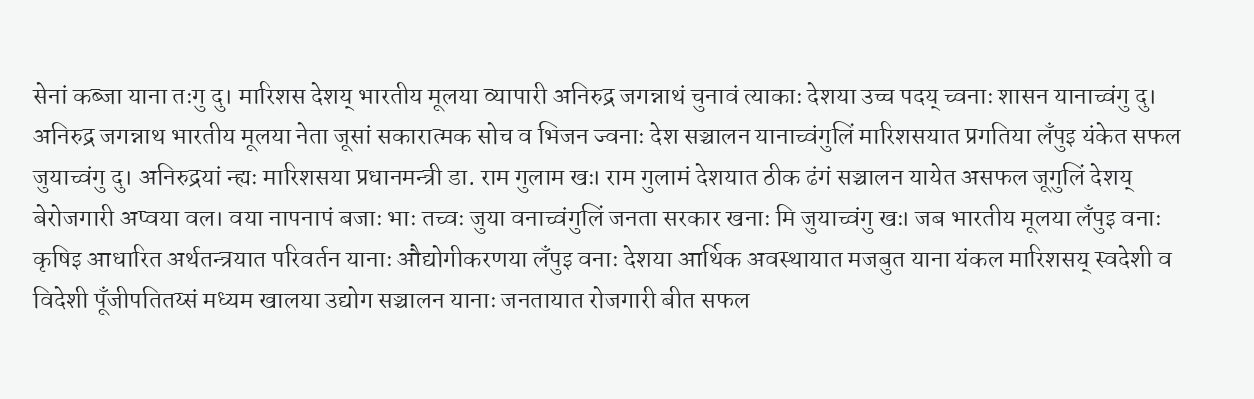सेनां कब्जा याना तःगु दु। मारिशस देशय् भारतीय मूलया व्यापारी अनिरुद्र जगन्नाथं चुनावं त्याकाः देशया उच्च पदय् च्वनाः शासन यानाच्वंगु दु। अनिरुद्र जगन्नाथ भारतीय मूलया नेता जूसां सकारात्मक सोच व भिजन ज्वनाः देश सञ्चालन यानाच्वंगुलिं मारिशसयात प्रगतिया लँपुइ यंकेत सफल जुयाच्वंगु दु। अनिरुद्रयां न्ह्यः मारिशसया प्रधानमन्त्री डा. राम गुलाम खः। राम गुलामं देशयात ठीक ढंगं सञ्चालन यायेत असफल जूगुलिं देशय् बेरोजगारी अप्वया वल। वया नापनापं बजाः भाः तच्वः जुया वनाच्वंगुलिं जनता सरकार खनाः मि जुयाच्वंगु खः। जब भारतीय मूलया लँपुइ वनाः कृषिइ आधारित अर्थतन्त्रयात परिवर्तन यानाः औद्योगीकरणया लँपुइ वनाः देशया आर्थिक अवस्थायात मजबुत याना यंकल मारिशसय् स्वदेशी व विदेशी पूँजीपतितय्सं मध्यम खालया उद्योग सञ्चालन यानाः जनतायात रोजगारी बीत सफल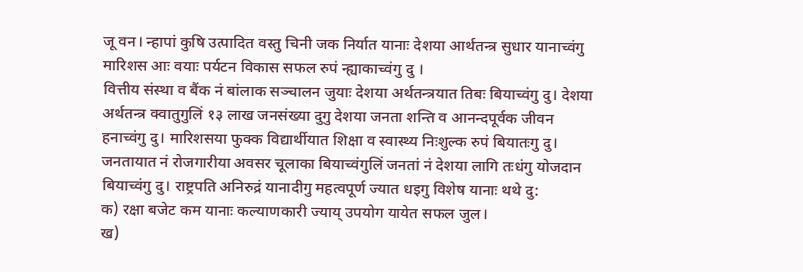जू वन। न्हापां कुषि उत्पादित वस्तु चिनी जक निर्यात यानाः देशया आर्थतन्त्र सुधार यानाच्वंगु मारिशस आः वयाः पर्यटन विकास सफल रुपं न्ह्याकाच्वंगु दु ।
वित्तीय संस्था व बैंक नं बांलाक सञ्चालन जुयाः देशया अर्थतन्त्रयात तिबः बियाच्वंगु दु। देशया अर्थतन्त्र क्वातुगुलिं १३ लाख जनसंख्या दुगु देशया जनता शन्ति व आनन्दपूर्वक जीवन हनाच्वंगु दु। मारिशसया फुक्क विद्यार्थीयात शिक्षा व स्वास्थ्य निःशुल्क रुपं बियातःगु दु। जनतायात नं रोजगारीया अवसर चूलाका बियाच्वंगुलिं जनतां नं देशया लागि तःधंगु योजदान बियाच्वंगु दु। राष्ट्रपति अनिरुद्रं यानादीगु महत्वपूर्ण ज्यात धइगु विशेष यानाः थथे दु:
क) रक्षा बजेट कम यानाः कल्याणकारी ज्याय् उपयोग यायेत सफल जुल।
ख)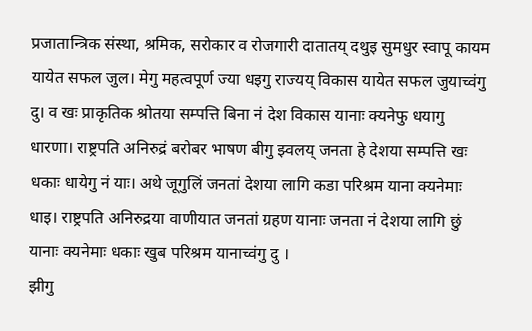प्रजातान्त्रिक संस्था, श्रमिक, सरोकार व रोजगारी दातातय् दथुइ सुमधुर स्वापू कायम यायेत सफल जुल। मेगु महत्वपूर्ण ज्या धइगु राज्यय् विकास यायेत सफल जुयाच्वंगु दु। व खः प्राकृतिक श्रोतया सम्पत्ति बिना नं देश विकास यानाः क्यनेफु धयागु धारणा। राष्ट्रपति अनिरुद्रं बरोबर भाषण बीगु झ्वलय् जनता हे देशया सम्पत्ति खः धकाः धायेगु नं याः। अथे जूगुलिं जनतां देशया लागि कडा परिश्रम याना क्यनेमाः धाइ। राष्ट्रपति अनिरुद्रया वाणीयात जनतां ग्रहण यानाः जनता नं देशया लागि छुं यानाः क्यनेमाः धकाः खुब परिश्रम यानाच्वंगु दु ।
झीगु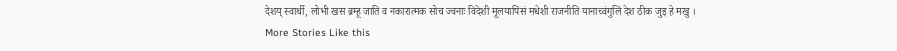देशय् स्वार्थी, लोभी खस ब्रम्हू जाति व नकारात्मक सोच ज्वनाः विदेशी मूलयापिंसं मधेशी राजनीति यानाच्वंगुलिं देश ठीक जुइ हे मखु ।
More Stories Like this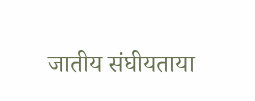जातीय संघीयताया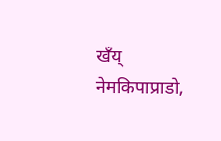खँय् नेमकिपाप्राडो,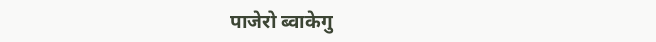पाजेरो ब्वाकेगु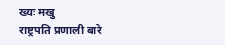ख्यः मखु
राष्ट्रपति प्रणाली बारे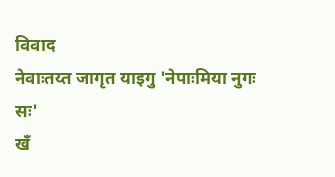विवाद
नेवाःतय्त जागृत याइगु 'नेपाःमिया नुगः सः'
खँ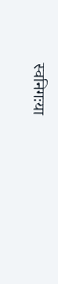स्वनिगःया